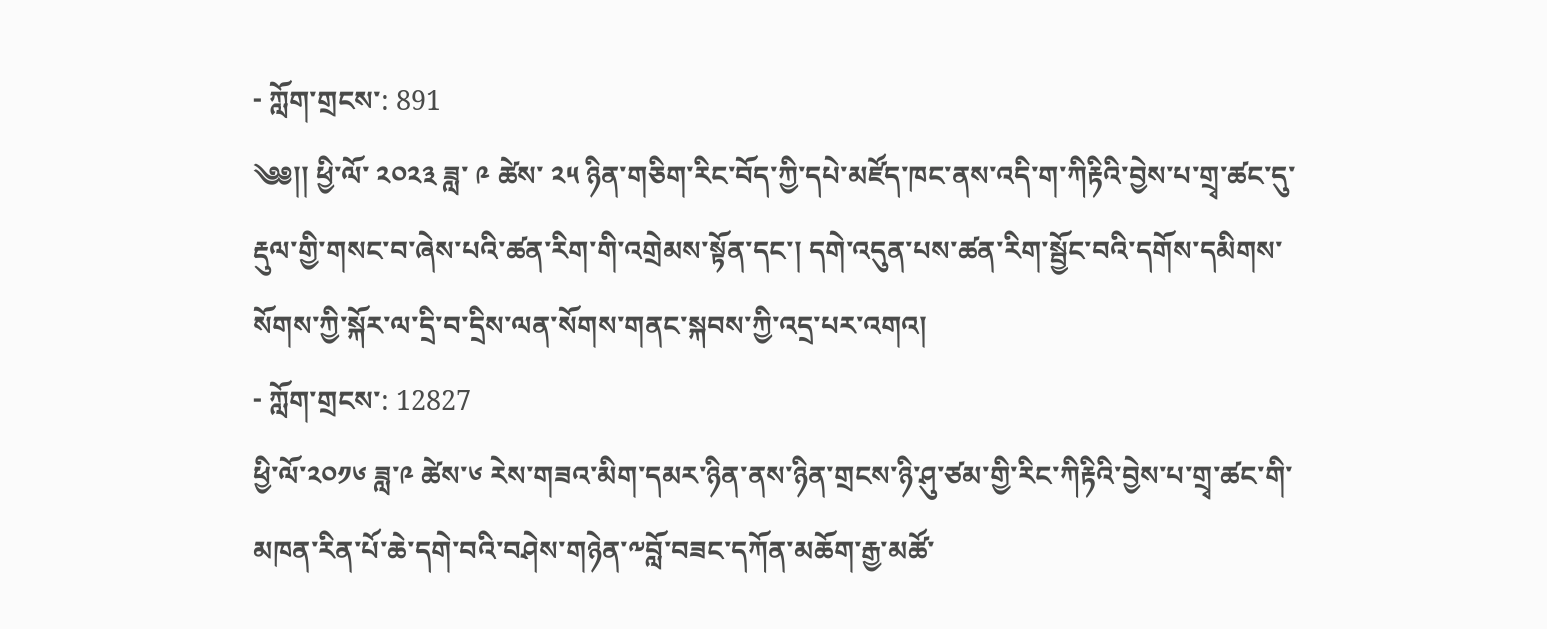- ཀློག་གྲངས་: 891
༄༅།། ཕྱི་ལོ་ ༢༠༢༣ ཟླ་ ༩ ཚེས་ ༢༥ ཉིན་གཅིག་རིང་བོད་ཀྱི་དཔེ་མཛོད་ཁང་ནས་འདི་ག་ཀིརྟིའི་བྱེས་པ་གྲྭ་ཚང་དུ་རྡུལ་གྱི་གསང་བ་ཞེས་པའི་ཚན་རིག་གི་འགྲེམས་སྟོན་དང་། དགེ་འདུན་པས་ཚན་རིག་སྦྱོང་བའི་དགོས་དམིགས་སོགས་ཀྱི་སྐོར་ལ་དྲི་བ་དྲིས་ལན་སོགས་གནང་སྐབས་ཀྱི་འདྲ་པར་འགའ།
- ཀློག་གྲངས་: 12827
ཕྱི་ལོ་༢༠༡༦ ཟླ་༩ ཚེས་༦ རེས་གཟའ་མིག་དམར་ཉིན་ནས་ཉིན་གྲངས་ཉི་ཤུ་ཙམ་གྱི་རིང་ཀིརྟིའི་བྱེས་པ་གྲྭ་ཚང་གི་མཁན་རིན་པོ་ཆེ་དགེ་བའི་བཤེས་གཉེན་༸བློ་བཟང་དཀོན་མཆོག་རྒྱ་མཚོ་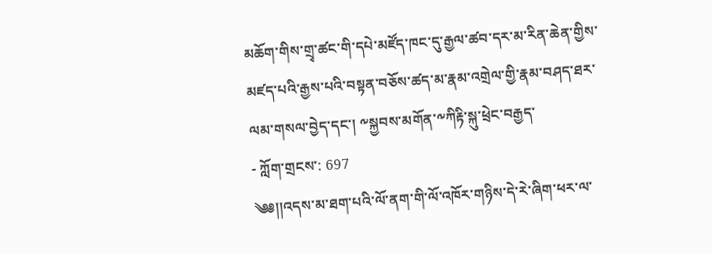མཆོག་གིས་གྲྭ་ཚང་གི་དཔེ་མཛོད་ཁང་དུ་རྒྱལ་ཚབ་དར་མ་རིན་ཆེན་གྱིས་མཛད་པའི་རྒྱས་པའི་བསྟན་བཅོས་ཚད་མ་རྣམ་འགྲེལ་གྱི་རྣམ་བཤད་ཐར་ལམ་གསལ་བྱེད་དང་། ༸སྐྱབས་མགོན་༸ཀིརྟི་སྐུ་ཕྲེང་བརྒྱད་
- ཀློག་གྲངས་: 697
༄༅།།འདས་མ་ཐག་པའི་ལོ་ནག་གི་ལོ་འཁོར་གཉིས་དེ་རེ་ཞིག་ཕར་ལ་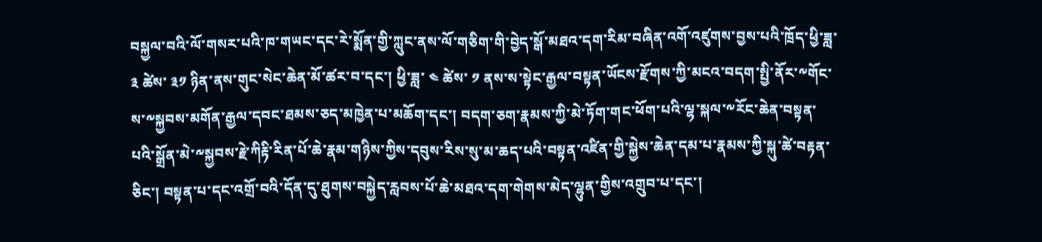བསྐྱལ་བའི་ལོ་གསར་པའི་ཁ་གཡང་དང་རེ་སྨོན་གྱི་ཀླུང་ནས་ལོ་གཅིག་གི་བྱེད་སྒོ་མཐའ་དག་རིམ་བཞིན་འགོ་འཛུགས་བྱས་པའི་ཁྲོད་ཕྱི་ཟླ་ ༣ ཚེས་ ༣༡ ཉིན་ནས་གུང་སེང་ཆེན་མོ་ཚར་བ་དང་། ཕྱི་ཟླ་ ༤ ཚེས་ ༡ ནས་ས་སྟེང་རྒྱལ་བསྟན་ཡོངས་རྫོགས་ཀྱི་མངའ་བདག་སྤྱི་ནོར་༸གོང་ས་༸སྐྱབས་མགོན་རྒྱལ་དབང་ཐམས་ཅད་མཁྱེན་པ་མཆོག་དང་། བདག་ཅག་རྣམས་ཀྱི་མེ་ཏོག་གང་ཕོག་པའི་ལྷ་སྐལ་༸རོང་ཆེན་བསྟན་པའི་སྒྲོན་མེ་༸སྐྱབས་རྗེ་ཀིརྟི་རིན་པོ་ཆེ་རྣམ་གཉིས་ཀྱིས་དབུས་རིས་སུ་མ་ཆད་པའི་བསྟན་འཛིན་གྱི་སྐྱེས་ཆེན་དམ་པ་རྣམས་ཀྱི་སྐུ་ཚེ་བརྟན་ཅིང་། བསྟན་པ་དང་འགྲོ་བའི་དོན་དུ་ཐུགས་བསྐྱེད་རླབས་པོ་ཆེ་མཐའ་དག་གེགས་མེད་ལྷུན་གྱིས་འགྲུབ་པ་དང་།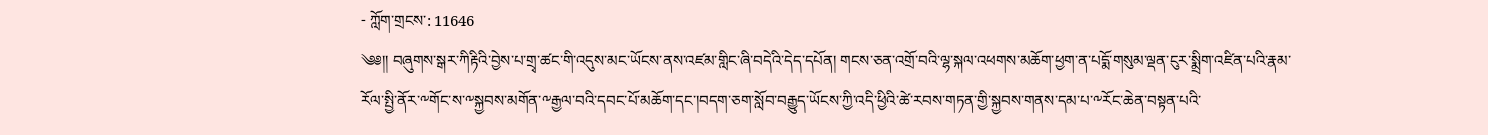- ཀློག་གྲངས་: 11646
༄༅།། བཞུགས་སྒར་ཀིརྟིའི་བྱེས་པ་གྲྭ་ཚང་གི་འདུས་མང་ཡོངས་ནས་འཛམ་གླིང་ཞི་བདེའི་དེད་དཔོན། གངས་ཅན་འགྲོ་བའི་ལྷ་སྐལ་འཕགས་མཆོག་ཕྱག་ན་པདྨོ་གསུམ་ལྡན་ངུར་སྨྲིག་འཛིན་པའི་རྣམ་རོལ་སྤྱི་ནོར་༸གོང་ས་༸སྐྱབས་མགོན་༸རྒྱལ་བའི་དབང་པོ་མཆོག་དང་།བདག་ཅག་སློབ་བརྒྱུད་ཡོངས་ཀྱི་འདི་ཕྱིའི་ཚེ་རབས་གཏན་གྱི་སྐྱབས་གནས་དམ་པ་༸རོང་ཆེན་བསྟན་པའི་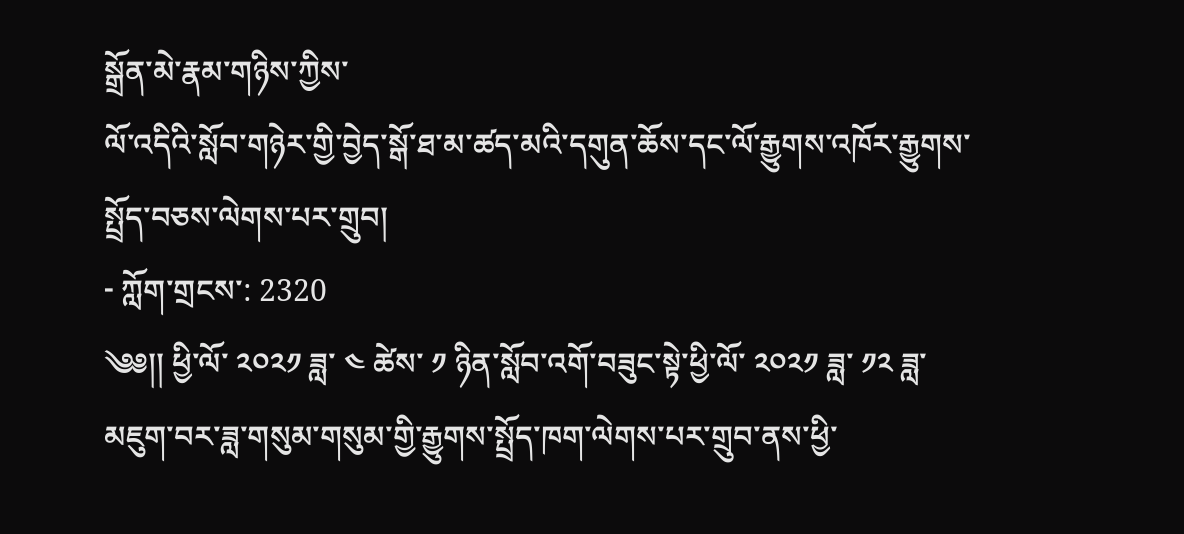སྒྲོན་མེ་རྣམ་གཉིས་ཀྱིས་
ལོ་འདིའི་སློབ་གཉེར་གྱི་བྱེད་སྒོ་ཐ་མ་ཚད་མའི་དགུན་ཆོས་དང་ལོ་རྒྱུགས་འཁོར་རྒྱུགས་སྤྲོད་བཅས་ལེགས་པར་གྲུབ།
- ཀློག་གྲངས་: 2320
༄༅།། ཕྱི་ལོ་ ༢༠༢༡ ཟླ་ ༤ ཚེས་ ༡ ཉིན་སློབ་འགོ་བཟུང་སྟེ་ཕྱི་ལོ་ ༢༠༢༡ ཟླ་ ༡༢ ཟླ་མཇུག་བར་ཟླ་གསུམ་གསུམ་གྱི་རྒྱུགས་སྤྲོད་ཁག་ལེགས་པར་གྲུབ་ནས་ཕྱི་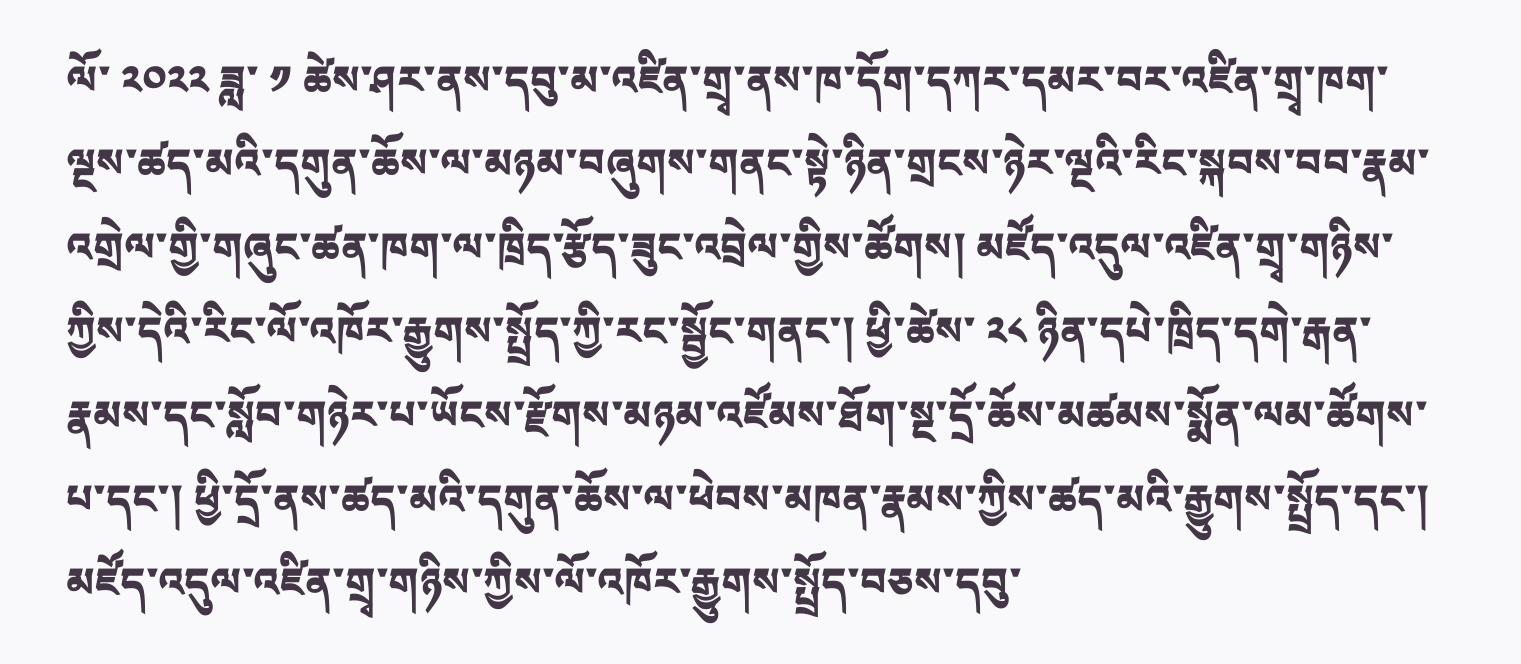ལོ་ ༢༠༢༢ ཟླ་ ༡ ཚེས་ཤར་ནས་དབུ་མ་འཛིན་གྲྭ་ནས་ཁ་དོག་དཀར་དམར་བར་འཛིན་གྲྭ་ཁག་ལྔས་ཚད་མའི་དགུན་ཆོས་ལ་མཉམ་བཞུགས་གནང་སྟེ་ཉིན་གྲངས་ཉེར་ལྔའི་རིང་སྐབས་བབ་རྣམ་འགྲེལ་གྱི་གཞུང་ཚན་ཁག་ལ་ཁྲིད་རྩོད་ཟུང་འབྲེལ་གྱིས་ཚོགས། མཛོད་འདུལ་འཛིན་གྲྭ་གཉིས་ཀྱིས་དེའི་རིང་ལོ་འཁོར་རྒྱུགས་སྤྲོད་ཀྱི་རང་སྦྱོང་གནང་། ཕྱི་ཚེས་ ༢༨ ཉིན་དཔེ་ཁྲིད་དགེ་རྒན་རྣམས་དང་སློབ་གཉེར་པ་ཡོངས་རྫོགས་མཉམ་འཛོམས་ཐོག་སྔ་དྲོ་ཆོས་མཚམས་སྨོན་ལམ་ཚོགས་པ་དང་། ཕྱི་དྲོ་ནས་ཚད་མའི་དགུན་ཆོས་ལ་ཕེབས་མཁན་རྣམས་ཀྱིས་ཚད་མའི་རྒྱུགས་སྤྲོད་དང་། མཛོད་འདུལ་འཛིན་གྲྭ་གཉིས་ཀྱིས་ལོ་འཁོར་རྒྱུགས་སྤྲོད་བཅས་དབུ་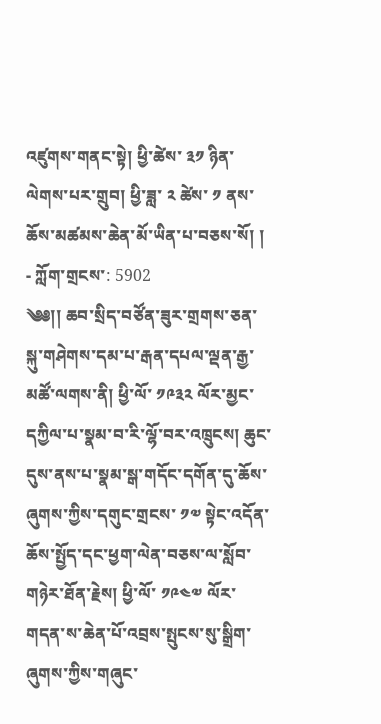འཛུགས་གནང་སྟེ། ཕྱི་ཚེས་ ༣༡ ཉིན་ལེགས་པར་གྲུབ། ཕྱི་ཟླ་ ༢ ཚེས་ ༡ ནས་ཆོས་མཚམས་ཆེན་མོ་ཡིན་པ་བཅས་སོ། །
- ཀློག་གྲངས་: 5902
༄༅།། ཆབ་སྲིད་བཙོན་ཟུར་གྲགས་ཅན་སྐུ་གཤེགས་དམ་པ་རྒན་དཔལ་ལྡན་རྒྱ་མཚོ་ལགས་ནི། ཕྱི་ལོ་ ༡༩༣༢ ལོར་མྱང་དཀྱིལ་པ་སྣམ་བ་རི་ལྷོ་བར་འཁྲུངས། ཆུང་དུས་ནས་པ་སྣམ་སྒ་གདོང་དགོན་དུ་ཆོས་ཞུགས་ཀྱིས་དགུང་གྲངས་ ༡༧ སྟེང་འདོན་ཆོས་སྤྱོད་དང་ཕྱག་ལེན་བཅས་ལ་སློབ་གཉེར་ཐོན་རྗེས། ཕྱི་ལོ་ ༡༩༤༧ ལོར་གདན་ས་ཆེན་པོ་འབྲས་སྤུངས་སུ་སྒྲིག་ཞུགས་ཀྱིས་གཞུང་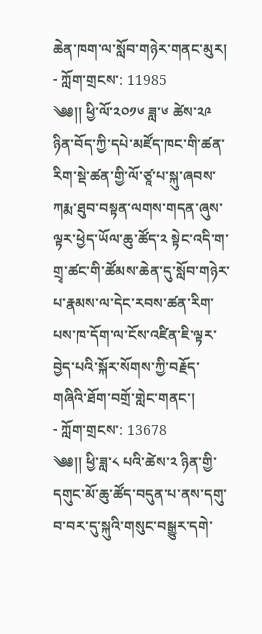ཆེན་ཁག་ལ་སློབ་གཉེར་གནང་མུར།
- ཀློག་གྲངས་: 11985
༄༅།། ཕྱི་ལོ་༢༠༡༦ ཟླ་༦ ཚེས་༢༩ ཉིན་བོད་ཀྱི་དཔེ་མཛོད་ཁང་གི་ཚན་རིག་སྡེ་ཚན་གྱི་ལོ་ཙཱ་པ་སྐུ་ཞབས་ཀརྨ་ཐུབ་བསྟན་ལགས་གདན་ཞུས་ལྟར་ཕྱེད་ཡོལ་ཆུ་ཚོད་༢ སྟེང་འདི་ག་གྲྭ་ཚང་གི་ཚོམས་ཆེན་དུ་སློབ་གཉེར་པ་རྣམས་ལ་དེང་རབས་ཚན་རིག་པས་ཁ་དོག་ལ་ངོས་འཛིན་ཇི་ལྟར་བྱེད་པའི་སྐོར་སོགས་ཀྱི་བརྗོད་གཞིའི་ཐོག་བགྲོ་གླེང་གནང་།
- ཀློག་གྲངས་: 13678
༄༅།། ཕྱི་ཟླ་༨ པའི་ཚེས་༢ ཉིན་གྱི་དགུང་མོ་ཆུ་ཚོད་བདུན་པ་ནས་དགུ་བ་བར་དུ་སྐུའི་གསུང་བསྒྱུར་དགེ་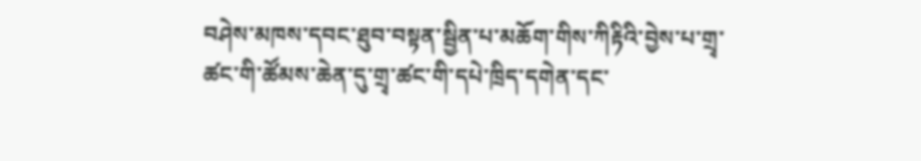བཤེས་མཁས་དབང་ཐུབ་བསྟན་སྦྱིན་པ་མཆོག་གིས་ཀིརྟིའི་བྱེས་པ་གྲྭ་ཚང་གི་ཚོམས་ཆེན་དུ་གྲྭ་ཚང་གི་དཔེ་ཁྲིད་དགེན་དང་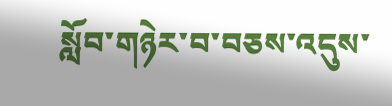སློབ་གཉེར་བ་བཅས་འདུས་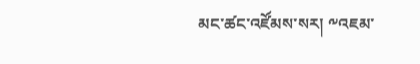མང་ཚང་འཛོམས་སར། ༸འཇམ་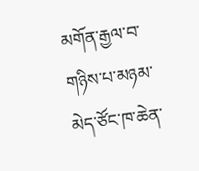མགོན་རྒྱལ་བ་གཉིས་པ་མཉམ་མེད་ཙོང་ཁ་ཆེན་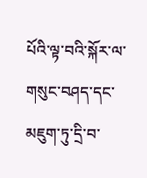པོའི་ལྟ་བའི་སྐོར་ལ་གསུང་བཤད་དང་མཇུག་ཏུ་དྲི་བ་